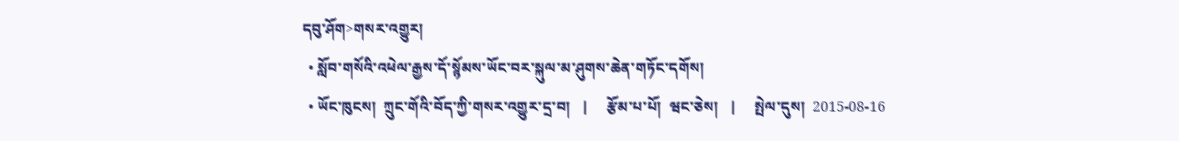དབུ་ཤོག>གསར་འགྱུར།
  • སློབ་གསོའི་འཕེལ་རྒྱས་དོ་སྙོམས་ཡོང་བར་སྐུལ་མ་ཤུགས་ཆེན་གཏོང་དགོས།
  • ཡོང་ཁུངས།  ཀྲུང་གོའི་བོད་ཀྱི་གསར་འགྱུར་དྲ་བ།   |     རྩོམ་པ་པོ།  ཝང་ཅེས།   |     སྤེལ་དུས།  2015-08-16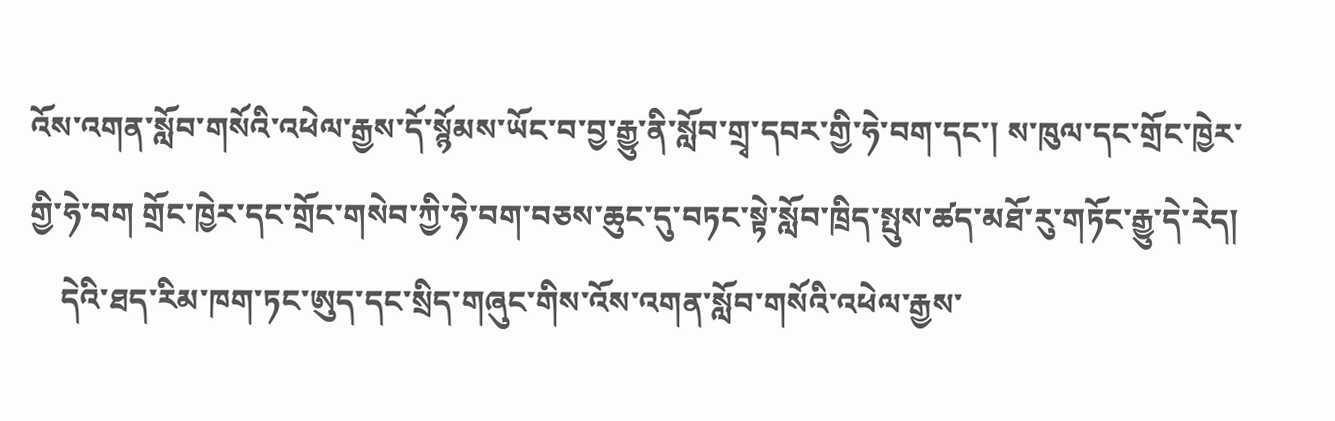འོས་འགན་སློབ་གསོའི་འཕེལ་རྒྱས་དོ་སྙོམས་ཡོང་བ་བྱ་རྒྱུ་ནི་སློབ་གྲྭ་དབར་གྱི་ཧེ་བག་དང་། ས་ཁུལ་དང་གྲོང་ཁྱེར་གྱི་ཧེ་བག གྲོང་ཁྱེར་དང་གྲོང་གསེབ་ཀྱི་ཧེ་བག་བཅས་ཆུང་དུ་བཏང་སྟེ་སློབ་ཁྲིད་སྤུས་ཚད་མཐོ་རུ་གཏོང་རྒྱུ་དེ་རེད།
    དེའི་ཐད་རིམ་ཁག་ཏང་ཨུད་དང་སྲིད་གཞུང་གིས་འོས་འགན་སློབ་གསོའི་འཕེལ་རྒྱས་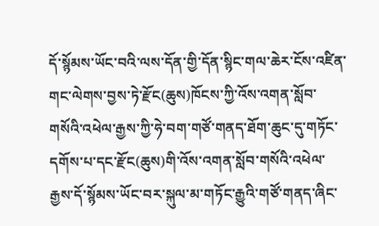དོ་སྙོམས་ཡོང་བའི་ལས་དོན་གྱི་དོན་སྙིང་གལ་ཆེར་ངོས་འཛིན་གང་ལེགས་བྱས་ཏེ་རྫོང(ཆུས)ཁོངས་ཀྱི་འོས་འགན་སློབ་གསོའི་འཕེལ་རྒྱས་ཀྱི་ཧེ་བག་གཙོ་གནད་ཐོག་ཆུང་དུ་གཏོང་དགོས་པ་དང་རྫོང(ཆུས)གི་འོས་འགན་སློབ་གསོའི་འཕེལ་རྒྱས་དོ་སྙོམས་ཡོང་བར་སྐུལ་མ་གཏོང་རྒྱུའི་གཙོ་གནད་ཞིང་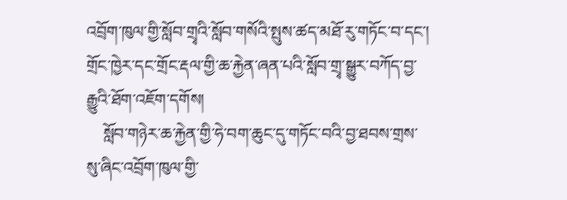འབྲོག་ཁུལ་གྱི་སློབ་གྲྭའི་སློབ་གསོའི་སྤུས་ཚད་མཐོ་རུ་གཏོང་བ་དང་། གྲོང་ཁྱེར་དང་གྲོང་རྡལ་གྱི་ཆ་རྐྱེན་ཞན་པའི་སློབ་གྲྭ་སྒྱུར་བཀོད་བྱ་རྒྱུའི་ཐོག་འཇོག་དགོས།
    སློབ་གཉེར་ཆ་རྐྱེན་གྱི་ཧེ་བག་ཆུང་དུ་གཏོང་བའི་བྱ་ཐབས་གྲས་སུ་ཞིང་འབྲོག་ཁུལ་གྱི་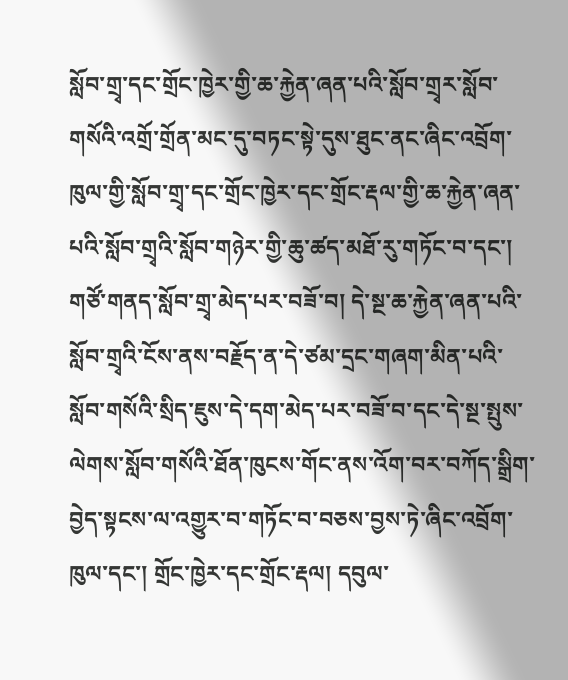སློབ་གྲྭ་དང་གྲོང་ཁྱེར་གྱི་ཆ་རྐྱེན་ཞན་པའི་སློབ་གྲྭར་སློབ་གསོའི་འགྲོ་གྲོན་མང་དུ་བཏང་སྟེ་དུས་ཐུང་ནང་ཞིང་འབྲོག་ཁུལ་གྱི་སློབ་གྲྭ་དང་གྲོང་ཁྱེར་དང་གྲོང་རྡལ་གྱི་ཆ་རྐྱེན་ཞན་པའི་སློབ་གྲྭའི་སློབ་གཉེར་གྱི་ཆུ་ཚད་མཐོ་རུ་གཏོང་བ་དང་། གཙོ་གནད་སློབ་གྲྭ་མེད་པར་བཟོ་བ། དེ་སྔ་ཆ་རྐྱེན་ཞན་པའི་སློབ་གྲྭའི་ངོས་ནས་བརྗོད་ན་དེ་ཙམ་དྲང་གཞག་མིན་པའི་སློབ་གསོའི་སྲིད་ཇུས་དེ་དག་མེད་པར་བཟོ་བ་དང་དེ་སྔ་སྤུས་ལེགས་སློབ་གསོའི་ཐོན་ཁུངས་གོང་ནས་འོག་བར་བཀོད་སྒྲིག་བྱེད་སྟངས་ལ་འགྱུར་བ་གཏོང་བ་བཅས་བྱས་ཏེ་ཞིང་འབྲོག་ཁུལ་དང་། གྲོང་ཁྱེར་དང་གྲོང་རྡལ། དབུལ་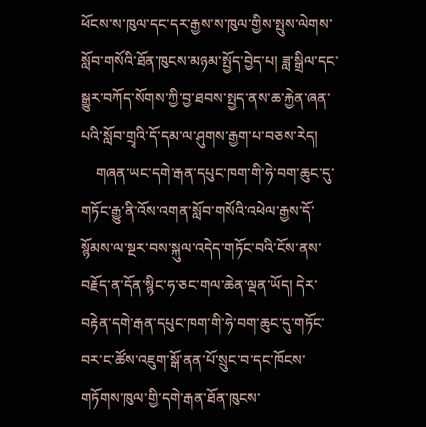ཕོངས་ས་ཁུལ་དང་དར་རྒྱས་ས་ཁུལ་གྱིས་སྤུས་ལེགས་སློབ་གསོའི་ཐོན་ཁུངས་མཉམ་སྤྱོད་བྱེད་པ། ཟླ་སྒྲིལ་དང་སྒྱུར་བཀོད་སོགས་ཀྱི་བྱ་ཐབས་སྤྱད་ནས་ཆ་རྐྱེན་ཞན་པའི་སློབ་གྲྭའི་དོ་དམ་ལ་ཤུགས་རྒྱག་པ་བཅས་རེད།
    གཞན་ཡང་དགེ་རྒན་དཔུང་ཁག་གི་ཧེ་བག་ཆུང་དུ་གཏོང་རྒྱུ་ནི་འོས་འགན་སློབ་གསོའི་འཕེལ་རྒྱས་དོ་སྙོམས་ལ་སྔར་བས་སྐུལ་འདེད་གཏོང་བའི་ངོས་ནས་བརྗོད་ན་དོན་སྙིང་ཧ་ཅང་གལ་ཆེན་ལྡན་ཡོད། དེར་བརྟེན་དགེ་རྒན་དཔུང་ཁག་གི་ཧེ་བག་ཆུང་དུ་གཏོང་བར་ང་ཚོས་འཇུག་སྒོ་ནན་པོ་སྲུང་བ་དང་ཁོངས་གཏོགས་ཁུལ་གྱི་དགེ་རྒན་ཐོན་ཁུངས་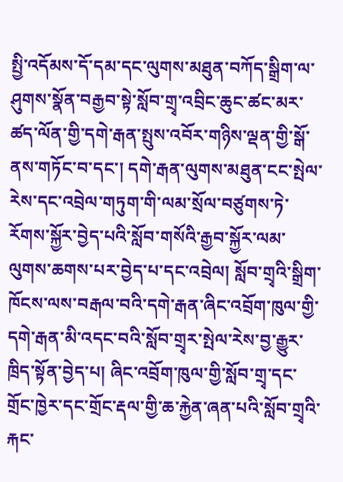སྤྱི་འདོམས་དོ་དམ་དང་ལུགས་མཐུན་བཀོད་སྒྲིག་ལ་ཤུགས་སྣོན་བརྒྱབ་སྟེ་སློབ་གྲྭ་འབྲིང་ཆུང་ཚང་མར་ཚད་ལོན་གྱི་དགེ་རྒན་སྤུས་འབོར་གཉིས་ལྡན་གྱི་སྒོ་ནས་གཏོང་བ་དང་། དགེ་རྒན་ལུགས་མཐུན་ངང་སྤེལ་རེས་དང་འབྲེལ་གཏུག་གི་ལམ་སྲོལ་བཙུགས་ཏེ་རོགས་སྐྱོར་བྱེད་པའི་སློབ་གསོའི་རྒྱབ་སྐྱོར་ལམ་ལུགས་ཆགས་པར་བྱེད་པ་དང་འབྲེལ། སློབ་གྲྭའི་སྒྲིག་ཁོངས་ལས་བརྒལ་བའི་དགེ་རྒན་ཞིང་འབྲོག་ཁུལ་གྱི་དགེ་རྒན་མི་འདང་བའི་སློབ་གྲྭར་སྤེལ་རེས་བྱ་རྒྱུར་ཁྲིད་སྟོན་བྱེད་པ། ཞིང་འབྲོག་ཁུལ་གྱི་སློབ་གྲྭ་དང་གྲོང་ཁྱེར་དང་གྲོང་རྡལ་གྱི་ཆ་རྐྱེན་ཞན་པའི་སློབ་གྲྭའི་རྐང་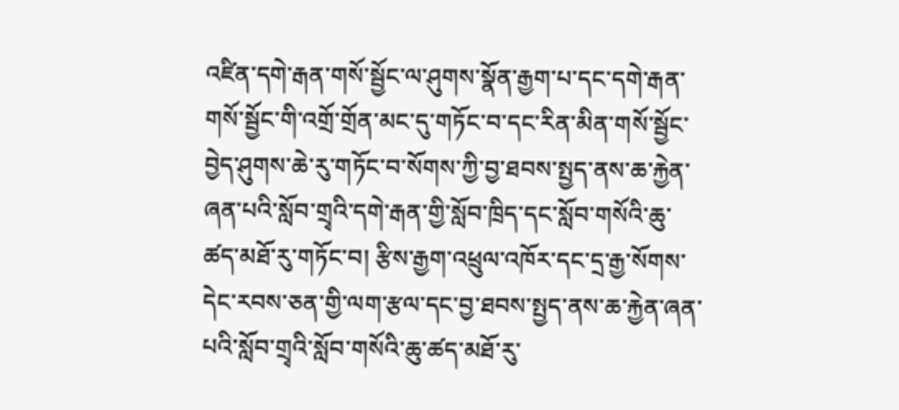འཛིན་དགེ་རྒན་གསོ་སྦྱོང་ལ་ཤུགས་སྣོན་རྒྱག་པ་དང་དགེ་རྒན་གསོ་སྦྱོང་གི་འགྲོ་གྲོན་མང་དུ་གཏོང་བ་དང་རིན་མིན་གསོ་སྦྱོང་བྱེད་ཤུགས་ཆེ་རུ་གཏོང་བ་སོགས་ཀྱི་བྱ་ཐབས་སྤྱད་ནས་ཆ་རྐྱེན་ཞན་པའི་སློབ་གྲྭའི་དགེ་རྒན་གྱི་སློབ་ཁྲིད་དང་སློབ་གསོའི་ཆུ་ཚད་མཐོ་རུ་གཏོང་བ། རྩིས་རྒྱག་འཕྲུལ་འཁོར་དང་དྲ་རྒྱ་སོགས་དེང་རབས་ཅན་གྱི་ལག་རྩལ་དང་བྱ་ཐབས་སྤྱད་ནས་ཆ་རྐྱེན་ཞན་པའི་སློབ་གྲྭའི་སློབ་གསོའི་ཆུ་ཚད་མཐོ་རུ་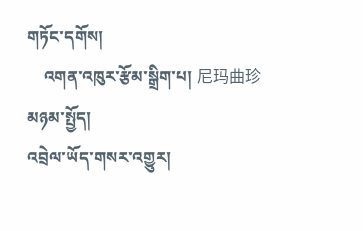གཏོང་དགོས།
    འགན་འཁུར་རྩོམ་སྒྲིག་པ། 尼玛曲珍
མཉམ་སྤྱོད།
འབྲེལ་ཡོད་གསར་འགྱུར།